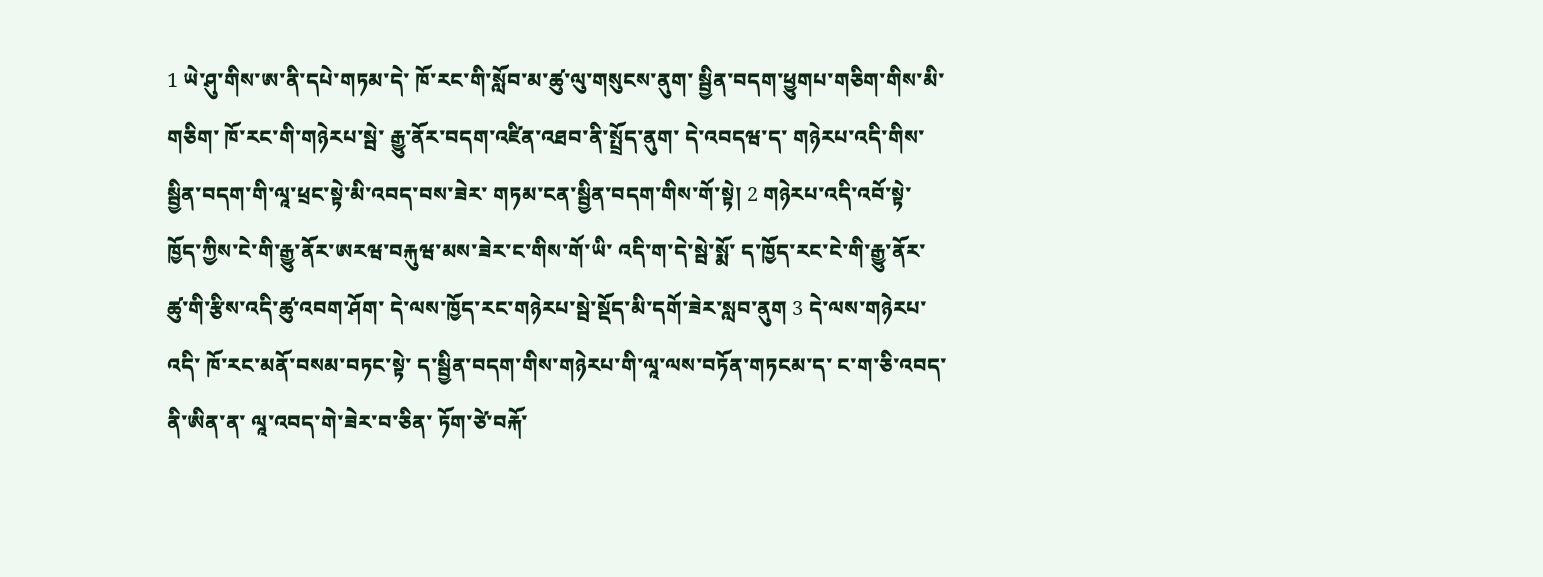1 ཡེ་ཤུ་གིས་ཨ་ནི་དཔེ་གཏམ་དེ་ ཁོ་རང་གི་སློབ་མ་ཚུ་ལུ་གསུངས་ནུག་ སྦྱིན་བདག་ཕྱུགཔ་གཅིག་གིས་མི་གཅིག་ ཁོ་རང་གི་གཉེརཔ་སྦེ་ རྒྱུ་ནོར་བདག་འཛིན་འཐབ་ནི་སྤྲོད་ནུག་ དེ་འབདཝ་ད་ གཉེརཔ་འདི་གིས་ སྦྱིན་བདག་གི་ལཱ་ཕྲང་སྟེ་མི་འབད་བས་ཟེར་ གཏམ་ངན་སྦྱིན་བདག་གིས་གོ་སྟེ། 2 གཉེརཔ་འདི་འབོ་སྟེ་ ཁྱོད་ཀྱིས་ངེ་གི་རྒྱུ་ནོར་ཨརཝ་བརྐུཝ་མས་ཟེར་ང་གིས་གོ་ཡི་ འདི་ག་དེ་སྦེ་སྨོ་ ད་ཁྱོད་རང་ངེ་གི་རྒྱུ་ནོར་ཚུ་གི་རྩིས་འདི་ཚུ་འབག་ཤོག་ དེ་ལས་ཁྱོད་རང་གཉེརཔ་སྦེ་སྡོད་མི་དགོ་ཟེར་སླབ་ནུག 3 དེ་ལས་གཉེརཔ་འདི་ ཁོ་རང་མནོ་བསམ་བཏང་སྟེ་ ད་སྦྱིན་བདག་གིས་གཉེརཔ་གི་ལཱ་ལས་བཏོན་གཏངམ་ད་ ང་ག་ཅི་འབད་ནི་ཨིན་ན་ ལཱ་འབད་གེ་ཟེར་བ་ཅིན་ ཏོག་ཙེ་བརྐོ་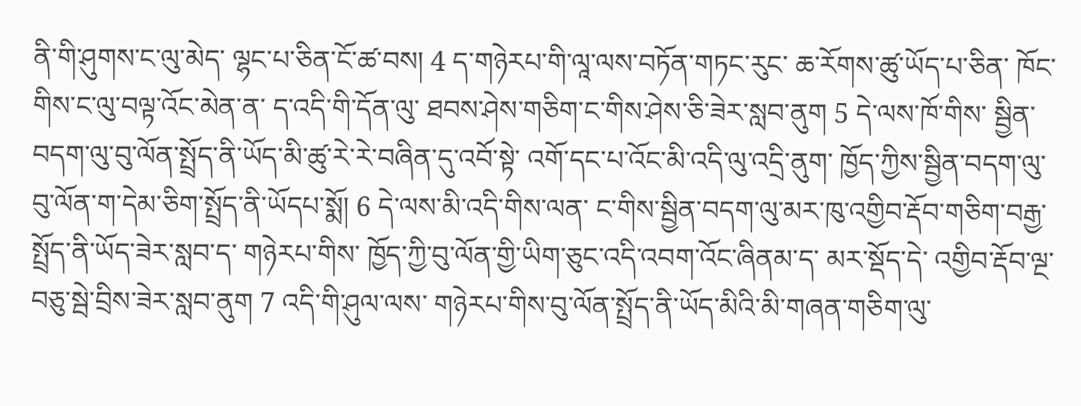ནི་གི་ཤུགས་ང་ལུ་མེད་ ལྷང་པ་ཅིན་ངོ་ཚ་བས། 4 ད་གཉེརཔ་གི་ལཱ་ལས་བཏོན་གཏང་རུང་ ཆ་རོགས་ཚུ་ཡོད་པ་ཅིན་ ཁོང་གིས་ང་ལུ་བལྟ་འོང་མེན་ན་ ད་འདི་གི་དོན་ལུ་ ཐབས་ཤེས་གཅིག་ང་གིས་ཤེས་ཅི་ཟེར་སླབ་ནུག 5 དེ་ལས་ཁོ་གིས་ སྦྱིན་བདག་ལུ་བུ་ལོན་སྤྲོད་ནི་ཡོད་མི་ཚུ་རེ་རེ་བཞིན་དུ་འབོ་སྟེ་ འགོ་དང་པ་འོང་མི་འདི་ལུ་འདྲི་ནུག་ ཁྱོད་ཀྱིས་སྦྱིན་བདག་ལུ་ བུ་ལོན་ག་དེམ་ཅིག་སྤྲོད་ནི་ཡོདཔ་སྨོ། 6 དེ་ལས་མི་འདི་གིས་ལན་ ང་གིས་སྦྱིན་བདག་ལུ་མར་ཁུ་འགྱིབ་རྡོབ་གཅིག་བརྒྱ་སྤྲོད་ནི་ཡོད་ཟེར་སླབ་ད་ གཉེརཔ་གིས་ ཁྱོད་ཀྱི་བུ་ལོན་གྱི་ཡིག་ཅུང་འདི་འབག་འོང་ཞིནམ་ད་ མར་སྡོད་དེ་ འགྱིབ་རྡོབ་ལྔ་བཅུ་སྦེ་བྲིས་ཟེར་སླབ་ནུག 7 འདི་གི་ཤུལ་ལས་ གཉེརཔ་གིས་བུ་ལོན་སྤྲོད་ནི་ཡོད་མིའི་མི་གཞན་གཅིག་ལུ་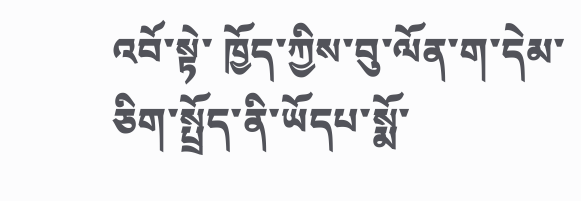འབོ་སྟེ་ ཁྱོད་ཀྱིས་བུ་ལོན་ག་དེམ་ཅིག་སྤྲོད་ནི་ཡོདཔ་སྨོ་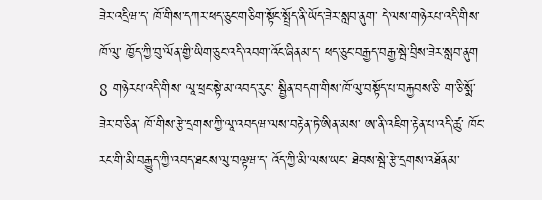ཟེར་འདྲིཝ་ད་ ཁོ་གིས་དཀར་ཕད་ཅུང་གཅིག་སྟོང་སྤྲོད་ནི་ཡོད་ཟེར་སླབ་ནུག་ དེ་ལས་གཉེརཔ་འདི་གིས་ཁོ་ལུ་ ཁྱོད་ཀྱི་བུ་ལོན་གྱི་ཡིག་ཅུང་འདི་འབག་འོང་ཞིནམ་ད་ ཕད་ཅུང་བརྒྱད་བརྒྱ་སྦེ་བྲིས་ཟེར་སླབ་ནུག 8 གཉེརཔ་འདི་གིས་ ལཱ་ཕྲང་སྟེ་མ་འབད་རུང་ སྦྱིན་བདག་གིས་ཁོ་ལུ་བསྟོད་པ་བརྐྱབས་ཅི་ ག་ཅི་སྨོ་ཟེར་བ་ཅིན་ ཁོ་གིས་རྩེ་དྲགས་ཀྱི་ལཱ་འབདཝ་ལས་བརྟེན་ཏེ་ཨིན་མས་ ཨ་ནི་འཇིག་རྟེན་པ་འདི་ཚུ་ ཁོང་རང་གི་མི་བརྒྱུད་ཀྱི་འབད་ཐངས་ལུ་བལྟཝ་ད་ འོད་ཀྱི་མི་ལས་ཡང་ ཐེབས་སྦེ་རྩེ་དྲགས་འཐོནམ་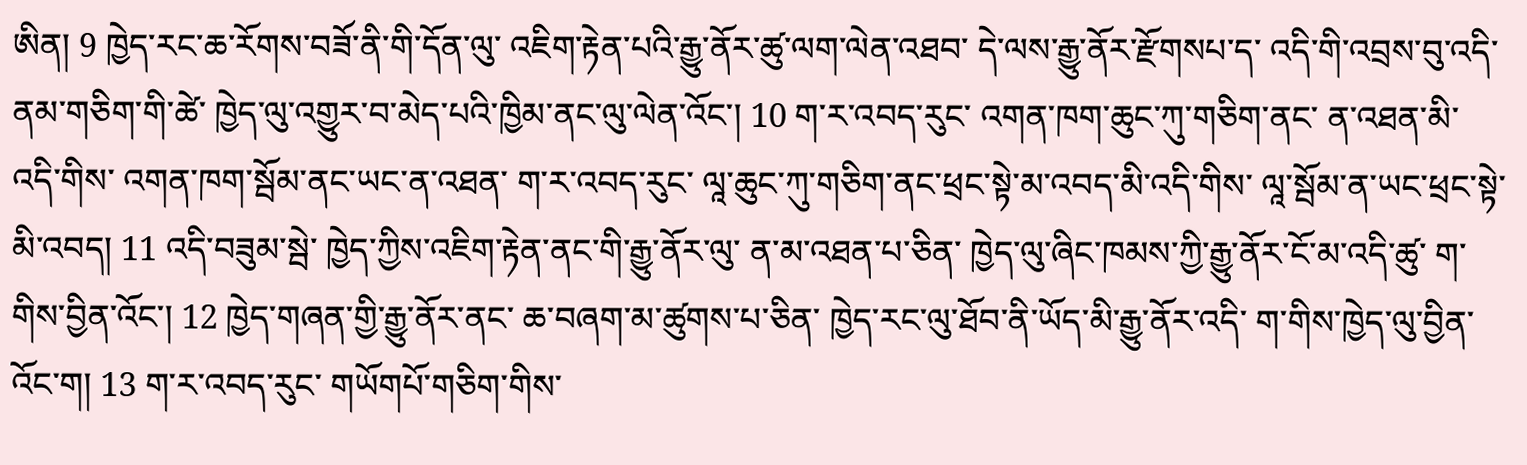ཨིན། 9 ཁྱེད་རང་ཆ་རོགས་བཟོ་ནི་གི་དོན་ལུ་ འཇིག་རྟེན་པའི་རྒྱུ་ནོར་ཚུ་ལག་ལེན་འཐབ་ དེ་ལས་རྒྱུ་ནོར་རྫོགསཔ་ད་ འདི་གི་འབྲས་བུ་འདི་ ནམ་གཅིག་གི་ཚེ་ ཁྱེད་ལུ་འགྱུར་བ་མེད་པའི་ཁྱིམ་ནང་ལུ་ལེན་འོང་། 10 ག་ར་འབད་རུང་ འགན་ཁག་ཆུང་ཀུ་གཅིག་ནང་ ན་འཐན་མི་འདི་གིས་ འགན་ཁག་སྦོམ་ནང་ཡང་ན་འཐན་ ག་ར་འབད་རུང་ ལཱ་ཆུང་ཀུ་གཅིག་ནང་ཕྲང་སྟེ་མ་འབད་མི་འདི་གིས་ ལཱ་སྦོམ་ན་ཡང་ཕྲང་སྟེ་མི་འབད། 11 འདི་བཟུམ་སྦེ་ ཁྱེད་ཀྱིས་འཇིག་རྟེན་ནང་གི་རྒྱུ་ནོར་ལུ་ ན་མ་འཐན་པ་ཅིན་ ཁྱེད་ལུ་ཞིང་ཁམས་ཀྱི་རྒྱུ་ནོར་ངོ་མ་འདི་ཚུ་ ག་གིས་བྱིན་འོང་། 12 ཁྱེད་གཞན་གྱི་རྒྱུ་ནོར་ནང་ ཆ་བཞག་མ་ཚུགས་པ་ཅིན་ ཁྱེད་རང་ལུ་ཐོབ་ནི་ཡོད་མི་རྒྱུ་ནོར་འདི་ ག་གིས་ཁྱེད་ལུ་བྱིན་འོང་ག། 13 ག་ར་འབད་རུང་ གཡོགཔོ་གཅིག་གིས་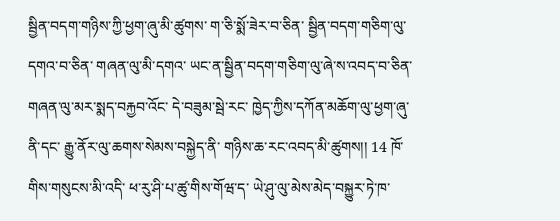སྦྱིན་བདག་གཉིས་ཀྱི་ཕྱག་ཞུ་མི་ཚུགས་ ག་ཅི་སྨོ་ཟེར་བ་ཅིན་ སྦྱིན་བདག་གཅིག་ལུ་དགའ་བ་ཅིན་ གཞན་ལུ་མི་དགའ་ ཡང་ན་སྦྱིན་བདག་གཅིག་ལུ་ཞེ་ས་འབད་བ་ཅིན་ གཞན་ལུ་མར་སྨད་བརྐྱབ་འོང་ དེ་བཟུམ་སྦེ་རང་ ཁྱེད་ཀྱིས་དཀོན་མཆོག་ལུ་ཕྱག་ཞུ་ནི་དང་ རྒྱུ་ནོར་ལུ་ཆགས་སེམས་བསྐྱེད་ནི་ གཉིས་ཆ་རང་འབད་མི་ཚུགས།། 14 ཁོ་གིས་གསུངས་མི་འདི་ ཕ་རུ་ཤི་པ་ཚུ་གིས་གོཝ་ད་ ཡེ་ཤུ་ལུ་མེས་མེད་བསྐྱུར་ཏེ་ཁ་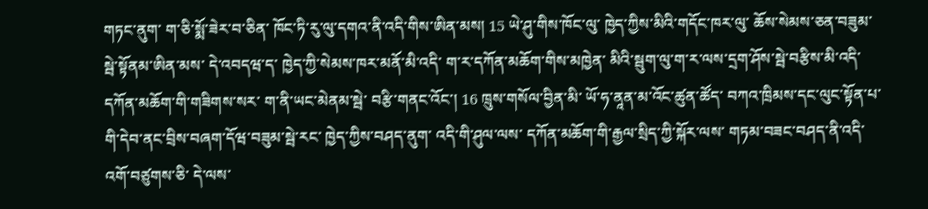གཏང་ནུག་ ག་ཅི་སྨོ་ཟེར་བ་ཅིན་ ཁོང་ཏི་རུ་ལུ་དགའ་ནི་འདི་གིས་ཨིན་མས། 15 ཡེ་ཤུ་གིས་ཁོང་ལུ་ ཁྱེད་ཀྱིས་མིའི་གདོང་ཁར་ལུ་ ཆོས་སེམས་ཅན་བཟུམ་སྦེ་སྟོནམ་ཨིན་མས་ དེ་འབདཝ་ད་ ཁྱེད་ཀྱི་སེམས་ཁར་མནོ་མི་འདི་ ག་ར་དཀོན་མཆོག་གིས་མཁྱེན་ མིའི་སྦུག་ལུ་ག་ར་ལས་དྲག་ཤོས་སྦེ་བརྩིས་མི་འདི་ དཀོན་མཆོག་གི་གཟིགས་སར་ ག་ནི་ཡང་མེནམ་སྦེ་ བརྩི་གནང་འོང་། 16 ཁྲུས་གསོལ་བྱིན་མི་ ཡོ་ཧ་ནཱན་མ་འོང་ཚུན་ཚོད་ བཀའ་ཁྲིམས་དང་ལུང་སྟོན་པ་གི་དེབ་ནང་བྲིས་བཞག་དོཝ་བཟུམ་སྦེ་རང་ ཁྱེད་ཀྱིས་བཤད་ནུག་ འདི་གི་ཤུལ་ལས་ དཀོན་མཆོག་གི་རྒྱལ་སྲིད་ཀྱི་སྐོར་ལས་ གཏམ་བཟང་བཤད་ནི་འདི་འགོ་བཙུགས་ཅི་ དེ་ལས་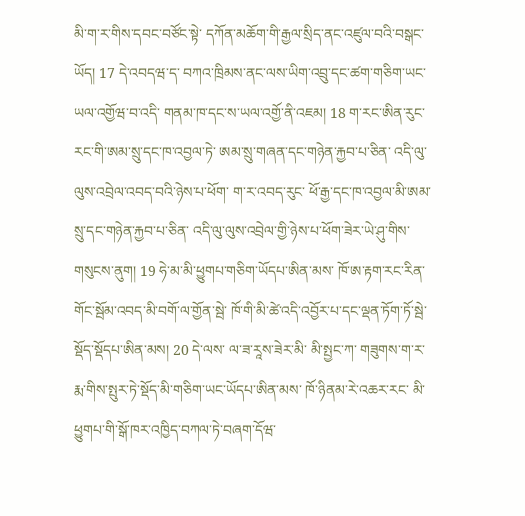མི་ག་ར་གིས་དབང་བཙོང་སྟེ་ དཀོན་མཆོག་གི་རྒྱལ་སྲིད་ནང་འཛུལ་བའི་བསྒང་ཡོད། 17 དེ་འབདཝ་ད་ བཀའ་ཁྲིམས་ནང་ལས་ཡིག་འབྲུ་དང་ཚག་གཅིག་ཡང་ཡལ་འགྱོཝ་བ་འདི་ གནམ་ཁ་དང་ས་ཡལ་འགྱོ་ནི་འཇམ། 18 ག་རང་ཨིན་རུང་ རང་གི་ཨམ་སྲུ་དང་ཁ་འབྱལ་ཏེ་ ཨམ་སྲུ་གཞན་དང་གཉེན་རྐྱབ་པ་ཅིན་ འདི་ལུ་ལུས་འབྲེལ་འབད་བའི་ཉེས་པ་ཕོག་ ག་ར་འབད་རུང་ ཕོ་རྒྱ་དང་ཁ་འབྱལ་མི་ཨམ་སྲུ་དང་གཉེན་རྐྱབ་པ་ཅིན་ འདི་ལུ་ལུས་འབྲེལ་གྱི་ཉེས་པ་ཕོག་ཟེར་ཡེ་ཤུ་གིས་གསུངས་ནུག། 19 ཧེ་མ་མི་ཕྱུགཔ་གཅིག་ཡོདཔ་ཨིན་མས་ ཁོ་ཨ་རྟག་རང་རིན་གོང་སྦོམ་འབད་མི་བགོ་ལ་གྱོན་སྦེ་ ཁོ་གི་མི་ཚེ་འདི་འབྱོར་པ་དང་ལྡན་ཏོག་ཏོ་སྦེ་སྡོད་སྡོདཔ་ཨིན་མས། 20 དེ་ལས་ ལ་ཟ་རཱས་ཟེར་མི་ མི་སྤྱང་ཀ་ གཟུགས་ག་ར་རྨ་གིས་སྤུར་ཏེ་སྡོད་མི་གཅིག་ཡང་ཡོདཔ་ཨིན་མས་ ཁོ་ཉིནམ་རེ་འཆར་རང་ མི་ཕྱུགཔ་གི་སྒོ་ཁར་འཁྱིད་བཀལ་ཏེ་བཞག་དོཝ་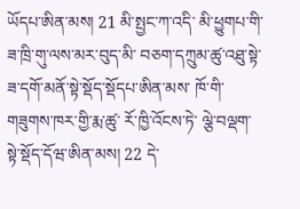ཡོདཔ་ཨིན་མས། 21 མི་སྤྱང་ཀ་འདི་ མི་ཕྱུགཔ་གི་ཟ་ཁྲི་གུ་ལས་མར་བུད་མི་ བཅག་དཀྲུམ་ཚུ་འཐུ་སྟེ་ཟ་དགོ་མནོ་སྟེ་སྡོད་སྡོདཔ་ཨིན་མས་ ཁོ་གི་གཟུགས་ཁར་གྱི་རྨ་ཚུ་ རོ་ཁྱི་འོངས་ཏེ་ ལྕེ་བལྡག་སྟེ་སྡོད་དོཝ་ཨིན་མས། 22 དེ་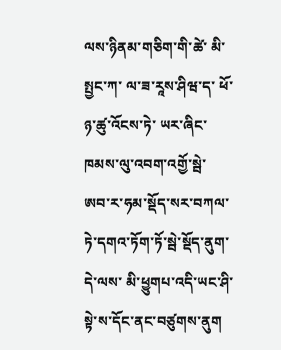ལས་ཉིནམ་གཅིག་གི་ཚེ་ མི་སྤྱང་ཀ་ ལ་ཟ་རཱས་ཤིཝ་ད་ ཕོ་ཉ་ཚུ་འོངས་ཏེ་ ཡར་ཞིང་ཁམས་ལུ་འབག་འགྱོ་སྦེ་ ཨབ་ར་ཧམ་སྡོད་སར་བཀལ་ཏེ་དགའ་ཏོག་ཏོ་སྦེ་སྡོད་ནུག་ དེ་ལས་ མི་ཕྱུགཔ་འདི་ཡང་ཤི་སྟེ་ས་དོང་ནང་བཙུགས་ནུག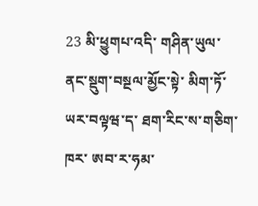23 མི་ཕྱུགཔ་འདི་ གཤིན་ཡུལ་ནང་སྡུག་བསྔལ་མྱོང་སྟེ་ མིག་ཏོ་ཡར་བལྟཝ་ད་ ཐག་རིང་ས་གཅིག་ཁར་ ཨབ་ར་ཧམ་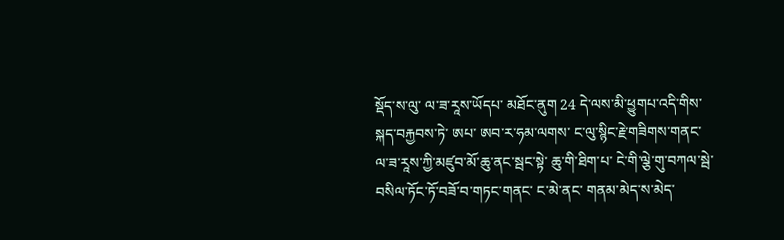སྡོད་ས་ལུ་ ལ་ཟ་རཱས་ཡོདཔ་ མཐོང་ནུག 24 དེ་ལས་མི་ཕྱུགཔ་འདི་གིས་སྐད་བརྐྱབས་ཏེ་ ཨཔ་ ཨབ་ར་ཧམ་ལགས་ ང་ལུ་སྙིང་རྗེ་གཟིགས་གནང་ ལ་ཟ་རཱས་ཀྱི་མཛུབ་མོ་ཆུ་ནང་སྦང་སྟེ་ ཆུ་གི་ཐིག་པ་ ངེ་གི་ལྕེ་གུ་བཀལ་སྦེ་ བསིལ་ཏོང་ཏོ་བཟོ་བ་གཏང་གནང་ ང་མེ་ནང་ གནམ་མེད་ས་མེད་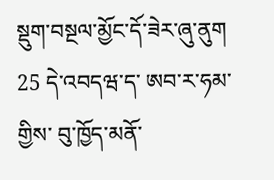སྡུག་བསྔལ་མྱོང་དོ་ཟེར་ཞུ་ནུག 25 དེ་འབདཝ་ད་ ཨབ་ར་ཧམ་གྱིས་ བུ་ཁྱོད་མནོ་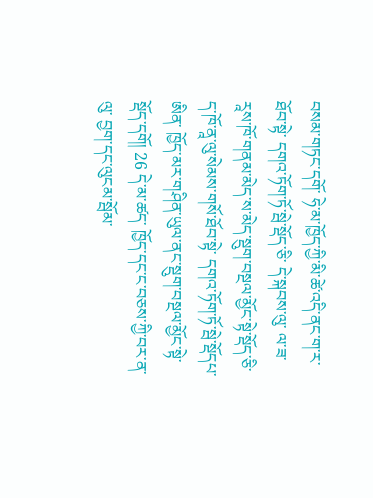བསམ་གཏང་དགོ་ ཧེ་མ་ཁྱོད་ཀྱི་མི་ཚེ་འདི་ནང་ག་ར་ཐོབ་སྟེ་ དགའ་ཏོག་ཏོ་སྦེ་སྡོད་ཅི་ དེ་སྐབས་ལུ་ ལ་ཟ་རཱས་ཁོ་གནམ་མེད་ས་མེད་སྡུག་བསྔལ་མྱོང་སྟེ་སྡོད་ཅི་ ད་ཁོ་ནཱ་ལུ་སེམས་གསོ་ཐོབ་སྟེ་ དགའ་ཏོག་ཏོ་སྦེ་སྡོདཔ་ཨིན་ ཁྱོད་མར་གཤིན་ཡུལ་ནང་སྡུག་བསྔལ་མྱོང་སྟེ་སྡོད་དགོ། 26 དེ་མ་ཚད་ ཁྱོད་དང་ང་བཅས་ཀྱི་བར་ན་ལུ་ བྱག་དང་ལུངམ་སྦོམ་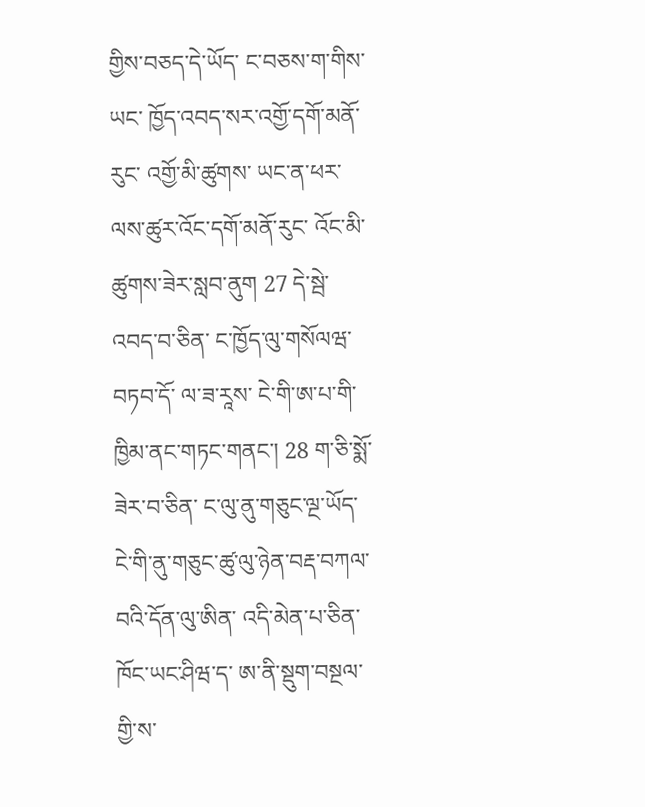གྱིས་བཅད་དེ་ཡོད་ ང་བཅས་ག་གིས་ཡང་ ཁྱོད་འབད་སར་འགྱོ་དགོ་མནོ་རུང་ འགྱོ་མི་ཚུགས་ ཡང་ན་ཕར་ལས་ཚུར་འོང་དགོ་མནོ་རུང་ འོང་མི་ཚུགས་ཟེར་སླབ་ནུག 27 དེ་སྦེ་འབད་བ་ཅིན་ ང་ཁྱོད་ལུ་གསོལཝ་བཏབ་དོ་ ལ་ཟ་རཱས་ ངེ་གི་ཨ་པ་གི་ཁྱིམ་ནང་གཏང་གནང་། 28 ག་ཅི་སྨོ་ཟེར་བ་ཅིན་ ང་ལུ་ནུ་གཅུང་ལྔ་ཡོད་ ངེ་གི་ནུ་གཅུང་ཚུ་ལུ་ཉེན་བརྡ་བཀལ་བའི་དོན་ལུ་ཨིན་ འདི་མེན་པ་ཅིན་ ཁོང་ཡང་ཤིཝ་ད་ ཨ་ནི་སྡུག་བསྔལ་གྱི་ས་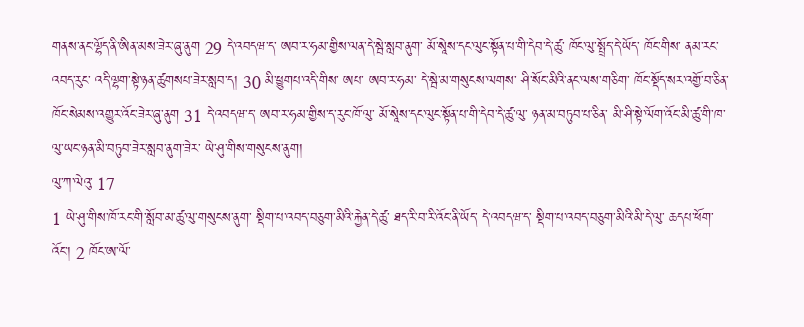གནས་ནང་ལྷོད་ནི་ཨིན་མས་ཟེར་ཞུ་ནུག 29 དེ་འབདཝ་ད་ ཨབ་ར་ཧམ་གྱིས་ལན་དེ་སྦེ་སླབ་ནུག་ མོ་སཱེས་དང་ལུང་སྟོན་པ་གི་དེབ་དེ་ཚུ་ ཁོང་ལུ་སྤྲོད་དེ་ཡོད་ ཁོང་གིས་ ནམ་རང་འབད་རུང་ འདི་ལྷག་སྟེ་ཉན་ཚུགསཔ་ཟེར་སླབ་ད། 30 མི་ཕྱུགཔ་འདི་གིས་ ཨཔ་ ཨབ་ར་ཧམ་ དེ་སྦེ་མ་གསུངས་ལགས་ ཤི་སོང་མིའི་ནང་ལས་གཅིག་ ཁོང་སྡོད་སར་འགྱོ་བ་ཅིན་ ཁོང་སེམས་འགྱུར་འོང་ཟེར་ཞུ་ནུག 31 དེ་འབདཝ་ད་ ཨབ་ར་ཧམ་གྱིས་ད་རུང་ཁོ་ལུ་ མོ་སཱེས་དང་ལུང་སྟོན་པ་གི་དེབ་དེ་ཚུ་ལུ་ ཉན་མ་བཏུབ་པ་ཅིན་ མི་ཤི་སྟེ་ལོག་འོང་མི་ཚུ་གི་ཁ་ལུ་ཡང་ཉན་མི་བཏུབ་ཟེར་སླབ་ནུག་ཟེར་ ཡེ་ཤུ་གིས་གསུངས་ནུག།
ལུ་ཀ་ལེའུ་ 17
1 ཡེ་ཤུ་གིས་ཁོ་རང་གི་སློབ་མ་ཚུ་ལུ་གསུངས་ནུག་ སྡིག་པ་འབད་བཅུག་མིའི་རྐྱེན་དེ་ཚུ་ ཐད་རི་བ་རི་འོང་ནི་ཡོད་ དེ་འབདཝ་ད་ སྡིག་པ་འབད་བཅུག་མིའི་མི་དེ་ལུ་ ཆདཔ་ཕོག་འོང་། 2 ཁོང་ཨ་ལོ་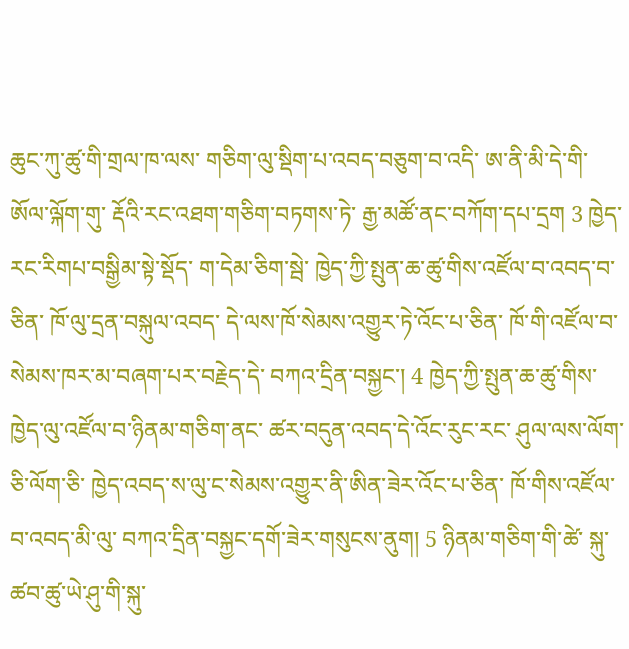ཆུང་ཀུ་ཚུ་གི་གྲལ་ཁ་ལས་ གཅིག་ལུ་སྡིག་པ་འབད་བཅུག་བ་འདི་ ཨ་ནི་མི་དེ་གི་ཨོལ་ལྐོག་གུ་ རྡོའི་རང་འཐག་གཅིག་བཏགས་ཏེ་ རྒྱ་མཚོ་ནང་བཀོག་དཔ་དྲག 3 ཁྱེད་རང་རིགཔ་བསྒྱིམ་སྟེ་སྡོད་ ག་དེམ་ཅིག་སྦེ་ ཁྱེད་ཀྱི་སྤུན་ཆ་ཚུ་གིས་འཛོལ་བ་འབད་བ་ཅིན་ ཁོ་ལུ་དྲན་བསྐུལ་འབད་ དེ་ལས་ཁོ་སེམས་འགྱུར་ཏེ་འོང་པ་ཅིན་ ཁོ་གི་འཛོལ་བ་སེམས་ཁར་མ་བཞག་པར་བརྗེད་དེ་ བཀའ་དྲིན་བསྐྱང་། 4 ཁྱེད་ཀྱི་སྤུན་ཆ་ཚུ་གིས་ ཁྱེད་ལུ་འཛོལ་བ་ཉིནམ་གཅིག་ནང་ ཚར་བདུན་འབད་དེ་འོང་རུང་རང་ ཤུལ་ལས་ལོག་ཅི་ལོག་ཅི་ ཁྱེད་འབད་ས་ལུ་ང་སེམས་འགྱུར་ནི་ཨིན་ཟེར་འོང་པ་ཅིན་ ཁོ་གིས་འཛོལ་བ་འབད་མི་ལུ་ བཀའ་དྲིན་བསྐྱང་དགོ་ཟེར་གསུངས་ནུག། 5 ཉིནམ་གཅིག་གི་ཚེ་ སྐུ་ཚབ་ཚུ་ཡེ་ཤུ་གི་སྐུ་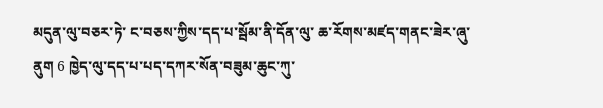མདུན་ལུ་བཅར་ཏེ་ ང་བཅས་ཀྱིས་དད་པ་སྦོམ་ནི་དོན་ལུ་ ཆ་རོགས་མཛད་གནང་ཟེར་ཞུ་ནུག 6 ཁྱེད་ལུ་དད་པ་པད་དཀར་སོན་བཟུམ་ཆུང་ཀུ་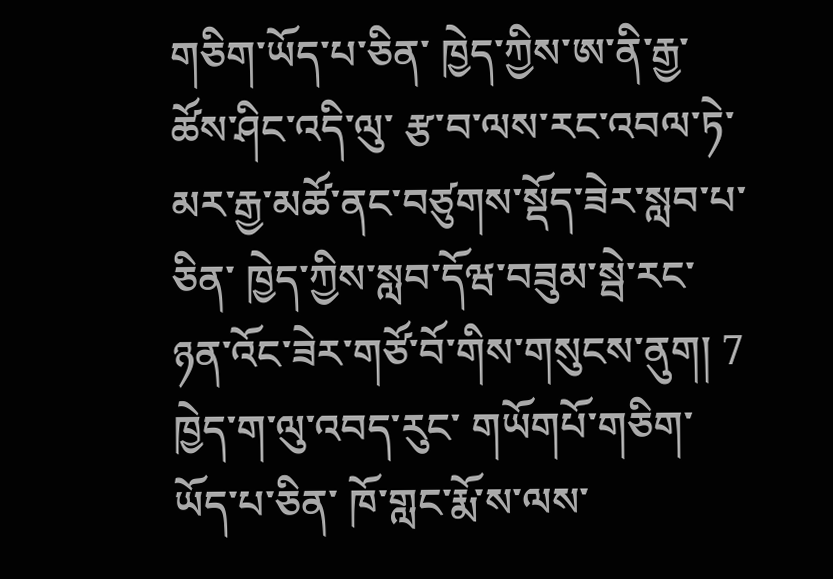གཅིག་ཡོད་པ་ཅིན་ ཁྱེད་ཀྱིས་ཨ་ནི་རྒྱ་ཚོས་ཤིང་འདི་ལུ་ རྩ་བ་ལས་རང་འབལ་ཏེ་ མར་རྒྱ་མཚོ་ནང་བཙུགས་སྡོད་ཟེར་སླབ་པ་ཅིན་ ཁྱེད་ཀྱིས་སླབ་དོཝ་བཟུམ་སྦེ་རང་ ཉན་འོང་ཟེར་གཙོ་བོ་གིས་གསུངས་ནུག། 7 ཁྱེད་ག་ལུ་འབད་རུང་ གཡོགཔོ་གཅིག་ཡོད་པ་ཅིན་ ཁོ་གླང་རྨོ་ས་ལས་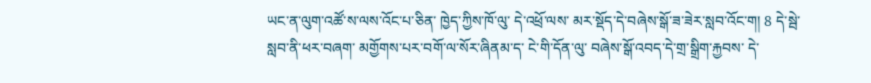ཡང་ན་ལུག་འཚོ་ས་ལས་འོང་པ་ཅིན་ ཁྱེད་ཀྱིས་ཁོ་ལུ་ དེ་འཕྲོ་ལས་ མར་སྡོད་དེ་བཞེས་སྒོ་ཟ་ཟེར་སླབ་འོང་ག། 8 དེ་སྦེ་སླབ་ནི་ཕར་བཞག་ མགྱོགས་པར་བགོ་ལ་སོར་ཞིནམ་ད་ ངེ་གི་དོན་ལུ་ བཞེས་སྒོ་འབད་དེ་གྲ་སྒྲིག་རྐྱབས་ དེ་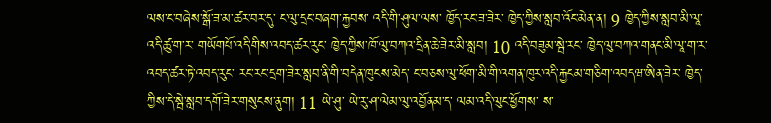ལས་ང་བཞེས་སྒོ་ཟ་མ་ཚར་བར་དུ་ ང་ལུ་དྲང་བཞག་རྐྱབས་ འདི་གི་ཤུལ་ལས་ ཁྱོད་རང་ཟ་ཟེར་ ཁྱེད་ཀྱིས་སླབ་འོང་མེན་ན། 9 ཁྱེད་ཀྱིས་སླབ་མི་ལཱ་འདི་ཚུ་ག་ར་ གཡོགཔོ་འདི་གིས་འབད་ཚར་རུང་ ཁྱེད་ཀྱིས་ཁོ་ལུ་བཀའ་དྲིན་ཆེ་ཟེར་མི་སླབ། 10 འདི་བཟུམ་སྦེ་རང་ ཁྱེད་ལུ་བཀའ་གནང་མི་ལཱ་ག་ར་འབད་ཚར་ཏེ་འབད་རུང་ རང་རང་དྲག་ཟེར་སླབ་ནི་གི་བདེན་ཁུངས་མེད་ ང་བཅས་ལུ་ཕོག་མི་གི་འགན་ཁུར་འདི་རྐྱངམ་གཅིག་འབདཝ་ཨིན་ཟེར་ ཁྱེད་ཀྱིས་དེ་སྦེ་སླབ་དགོ་ཟེར་གསུངས་ནུག། 11 ཡེ་ཤུ་ ཡེ་རུ་ཤ་ལེམ་ལུ་འབྱོནམ་ད་ ལམ་འདི་ལུང་ཕྱོགས་ ས་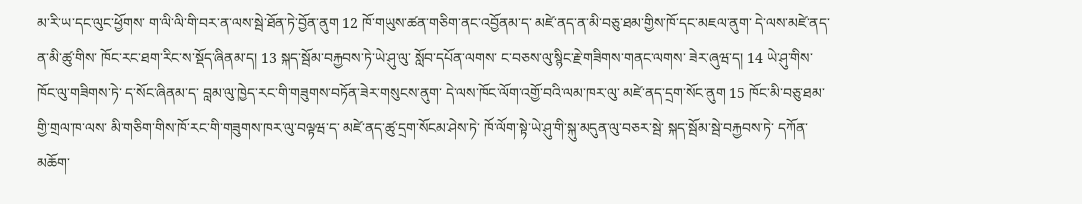མ་རི་ཡ་དང་ལུང་ཕྱོགས་ ག་ལི་ལི་གི་བར་ན་ལས་སྦེ་ཐོན་ཏེ་བྱོན་ནུག 12 ཁོ་གཡུས་ཚན་གཅིག་ནང་འབྱོནམ་ད་ མཛེ་ནད་ན་མི་བཅུ་ཐམ་གྱིས་ཁོ་དང་མཇལ་ནུག་ དེ་ལས་མཛེ་ནད་ན་མི་ཚུ་གིས་ ཁོང་རང་ཐག་རིང་ས་སྡོད་ཞིནམ་ད། 13 སྐད་སྦོམ་བརྐྱབས་ཏེ་ཡེ་ཤུ་ལུ་ སློབ་དཔོན་ལགས་ ང་བཅས་ལུ་སྙིང་རྗེ་གཟིགས་གནང་ལགས་ ཟེར་ཞུཝ་ད། 14 ཡེ་ཤུ་གིས་ཁོང་ལུ་གཟིགས་ཏེ་ ད་སོང་ཞིནམ་ད་ བླམ་ལུ་ཁྱེད་རང་གི་གཟུགས་བཏོན་ཟེར་གསུངས་ནུག་ དེ་ལས་ཁོང་ལོག་འགྱོ་བའི་ལམ་ཁར་ལུ་ མཛེ་ནད་དྲག་སོང་ནུག 15 ཁོང་མི་བཅུ་ཐམ་གྱི་གྲལ་ཁ་ལས་ མི་གཅིག་གིས་ཁོ་རང་གི་གཟུགས་ཁར་ལུ་བལྟཝ་ད་ མཛེ་ནད་ཚུ་དྲག་སོངམ་ཤེས་ཏེ་ ཁོ་ལོག་སྟེ་ཡེ་ཤུ་གི་སྐུ་མདུན་ལུ་བཅར་སྦེ་ སྐད་སྦོམ་སྦེ་བརྐྱབས་ཏེ་ དཀོན་མཆོག་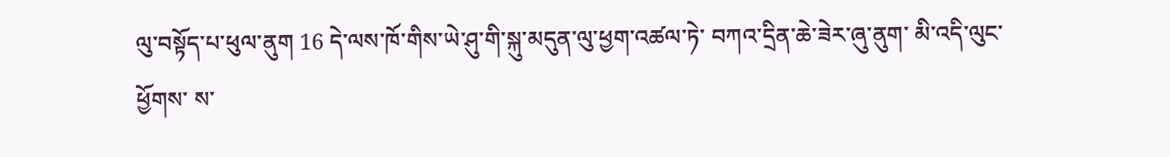ལུ་བསྟོད་པ་ཕུལ་ནུག 16 དེ་ལས་ཁོ་གིས་ཡེ་ཤུ་གི་སྐུ་མདུན་ལུ་ཕྱག་འཚལ་ཏེ་ བཀའ་དྲིན་ཆེ་ཟེར་ཞུ་ནུག་ མི་འདི་ལུང་ཕྱོགས་ ས་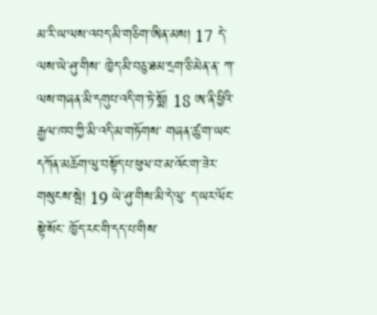མ་རི་ཡ་ལས་འབད་མི་གཅིག་ཨིན་མས། 17 དེ་ལས་ཡེ་ཤུ་གིས་ ཁྱེད་མི་བཅུ་ཐམ་དྲག་ཅི་མེན་ན་ ཀ་ལས་གཞན་མི་དགུཔ་འདི་ག་ཏེ་སྨོ། 18 ཨ་ནི་ཕྱིའི་རྒྱལ་ཁབ་ཀྱི་མི་འདི་མ་གཏོགས་ གཞན་ཚུ་ག་ཡང་ དཀོན་མཆོག་ལུ་བསྟོད་པ་ཕུལ་བ་མ་འོང་ག་ཟེར་གསུངས་སྦེ། 19 ཡེ་ཤུ་གིས་མི་དེ་ལུ་ ད་ཡར་ལོང་སྟེ་སོང་ ཁྱོད་རང་གི་དད་པ་གིས་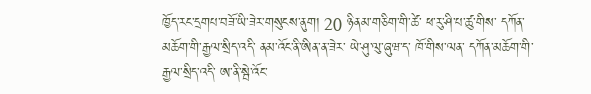ཁྱོད་རང་དྲགཔ་བཟོ་ཡི་ཟེར་གསུངས་ནུག། 20 ཉིནམ་གཅིག་གི་ཚེ་ ཕ་རུ་ཤི་པ་ཚུ་གིས་ དཀོན་མཆོག་གི་རྒྱལ་སྲིད་འདི་ ནམ་འོང་ནི་ཨིན་ན་ཟེར་ ཡེ་ཤུ་ལུ་ཞུཝ་ད་ ཁོ་གིས་ལན་ དཀོན་མཆོག་གི་རྒྱལ་སྲིད་འདི་ ཨ་ནི་སྦེ་འོང་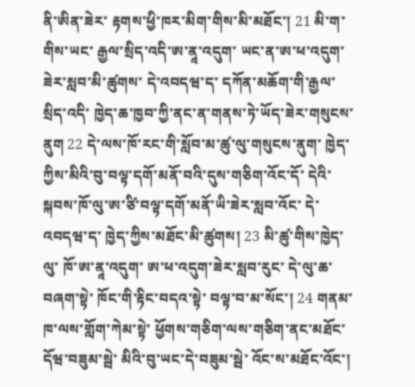ནི་ཨིན་ཟེར་ རྟགས་ཕྱི་ཁར་མིག་གིས་མི་མཐོང་། 21 མི་ག་གིས་ཡང་ རྒྱལ་སྲིད་འདི་ཨ་ནཱ་འདུག་ ཡང་ན་ཨ་ཕ་འདུག་ཟེར་སླབ་མི་ཚུགས་ དེ་འབདཝ་ད་ དཀོན་མཆོག་གི་རྒྱལ་སྲིད་འདི་ ཁྱེད་ཆ་ཁྱབ་ཀྱི་ནང་ན་གནས་ཏེ་ཡོད་ཟེར་གསུངས་ནུག 22 དེ་ལས་ཁོ་རང་གི་སློབ་མ་ཚུ་ལུ་གསུངས་ནུག་ ཁྱེད་ཀྱིས་མིའི་བུ་བལྟ་དགོ་མནོ་བའི་དུས་གཅིག་འོང་དོ་ དེའི་སྐབས་ཁོ་ལུ་ཨ་ཙི་བལྟ་དགོ་མནོ་ཡི་ཟེར་སླབ་འོང་ དེ་འབདཝ་ད་ ཁྱེད་ཀྱིས་མཐོང་མི་ཚུགས། 23 མི་ཚུ་གིས་ཁྱེད་ལུ་ ཁོ་ཨ་ནཱ་འདུག་ ཨ་ཕ་འདུག་ཟེར་སླབ་རུང་ དེ་ལུ་ཆ་བཞག་སྟེ་ ཁོང་གི་རྟིང་བདའ་སྟེ་ བལྟ་བ་མ་སོང་། 24 གནམ་ཁ་ལས་གློག་ཀེམ་སྟེ་ ཕྱོགས་གཅིག་ལས་གཅིག་ནང་མཐོང་དོཝ་བཟུམ་སྦེ་ མིའི་བུ་ཡང་དེ་བཟུམ་སྦེ་ འོང་ས་མཐོང་འོང་།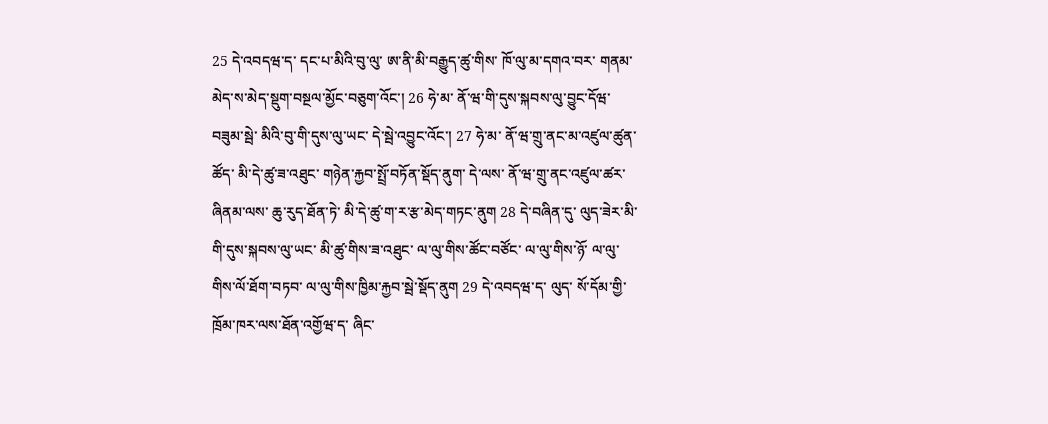25 དེ་འབདཝ་ད་ དང་པ་མིའི་བུ་ལུ་ ཨ་ནི་མི་བརྒྱུད་ཚུ་གིས་ ཁོ་ལུ་མ་དགའ་བར་ གནམ་མེད་ས་མེད་སྡུག་བསྔལ་མྱོང་བཅུག་འོང་། 26 ཧེ་མ་ ནོ་ཝ་གི་དུས་སྐབས་ལུ་བྱུང་དོཝ་བཟུམ་སྦེ་ མིའི་བུ་གི་དུས་ལུ་ཡང་ དེ་སྦེ་འབྱུང་འོང་། 27 ཧེ་མ་ ནོ་ཝ་གྲུ་ནང་མ་འཛུལ་ཚུན་ཚོད་ མི་དེ་ཚུ་ཟ་འཐུང་ གཉེན་རྐྱབ་སྤྲོ་བཏོན་སྡོད་ནུག་ དེ་ལས་ ནོ་ཝ་གྲུ་ནང་འཛུལ་ཚར་ཞིནམ་ལས་ ཆུ་རུད་ཐོན་ཏེ་ མི་དེ་ཚུ་ག་ར་རྩ་མེད་གཏང་ནུག 28 དེ་བཞིན་དུ་ ལུད་ཟེར་མི་གི་དུས་སྐབས་ལུ་ཡང་ མི་ཚུ་གིས་ཟ་འཐུང་ ལ་ལུ་གིས་ཚོང་བཙོང་ ལ་ལུ་གིས་ཉོ་ ལ་ལུ་གིས་ལོ་ཐོག་བཏབ་ ལ་ལུ་གིས་ཁྱིམ་རྐྱབ་སྦེ་སྡོད་ནུག 29 དེ་འབདཝ་ད་ ལུད་ སོ་དོམ་གྱི་ཁྲོམ་ཁར་ལས་ཐོན་འགྱོཝ་ད་ ཞིང་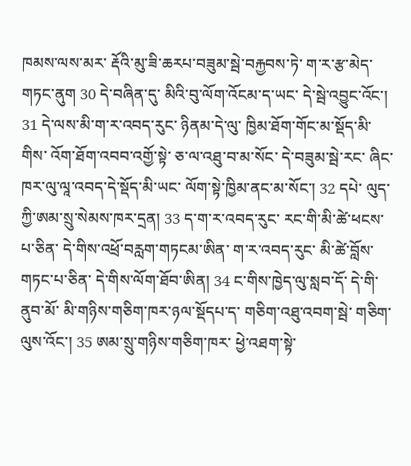ཁམས་ལས་མར་ རྡོའི་མུ་ཟི་ཆརཔ་བཟུམ་སྦེ་བརྐྱབས་ཏེ་ ག་ར་རྩ་མེད་གཏང་ནུག 30 དེ་བཞིན་དུ་ མིའི་བུ་ལོག་འོངམ་ད་ཡང་ དེ་སྦེ་འབྱུང་འོང་། 31 དེ་ལས་མི་ག་ར་འབད་རུང་ ཉིནམ་དེ་ལུ་ ཁྱིམ་ཐོག་གོང་མ་སྡོད་མི་གིས་ འོག་ཐོག་འབབ་འགྱོ་སྟེ་ ཅ་ལ་འཐུ་བ་མ་སོང་ དེ་བཟུམ་སྦེ་རང་ ཞིང་ཁར་ལུ་ལཱ་འབད་དེ་སྡོད་མི་ཡང་ ལོག་སྟེ་ཁྱིམ་ནང་མ་སོང་། 32 དཔེ་ ལུད་ཀྱི་ཨམ་སྲུ་སེམས་ཁར་དྲན། 33 ད་ག་ར་འབད་རུང་ རང་གི་མི་ཚེ་ཕངས་པ་ཅིན་ དེ་གིས་འཕྲོ་བརླག་གཏངམ་ཨིན་ ག་ར་འབད་རུང་ མི་ཚེ་བློས་གཏང་པ་ཅིན་ དེ་གིས་ལོག་ཐོབ་ཨིན། 34 ང་གིས་ཁྱེད་ལུ་སླབ་དོ་ དེ་གི་ནུབ་མོ་ མི་གཉིས་གཅིག་ཁར་ཉལ་སྡོདཔ་ད་ གཅིག་འཐུ་འབག་སྦེ་ གཅིག་ལུས་འོང་། 35 ཨམ་སྲུ་གཉིས་གཅིག་ཁར་ ཕྱེ་འཐག་སྟེ་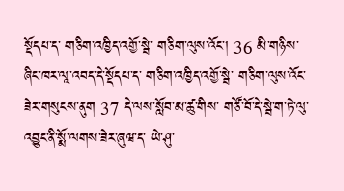སྡོདཔ་ད་ གཅིག་འཁྱིད་འགྱོ་སྦེ་ གཅིག་ལུས་འོང་། 36 མི་གཉིས་ཞིང་ཁར་ལཱ་འབད་དེ་སྡོདཔ་ད་ གཅིག་འཁྱིད་འགྱོ་སྦེ་ གཅིག་ལུས་འོང་ཟེར་གསུངས་ནུག 37 དེ་ལས་སློབ་མ་ཚུ་གིས་ གཙོ་བོ་དེ་སྦེ་ག་ཏེ་ལུ་འབྱུང་ནི་སྨོ་ལགས་ཟེར་ཞུཝ་ད་ ཡེ་ཤུ་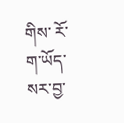གིས་ རོ་ག་ཡོད་སར་བྱ་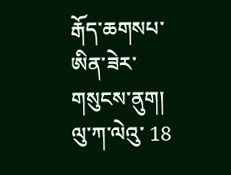རྒོད་ཆགསཔ་ཨིན་ཟེར་གསུངས་ནུག།
ལུ་ཀ་ལེའུ་ 18